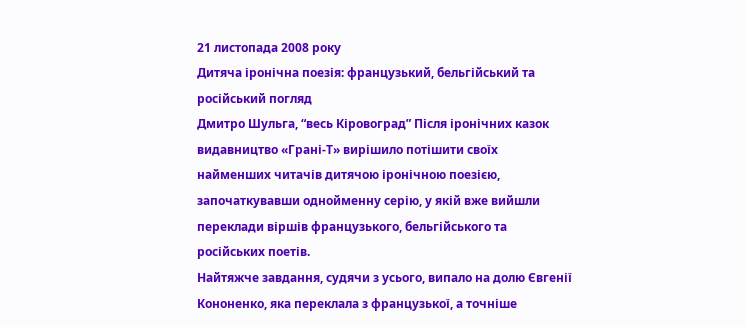21 листопада 2008 року
Дитяча іронічна поезія: французький, бельгійський та російський погляд
Дмитро Шульга, “весь Кіровоград” Після іронічних казок видавництво «Грані-Т» вирішило потішити своїх найменших читачів дитячою іронічною поезією, започаткувавши однойменну серію, у якій вже вийшли переклади віршів французького, бельгійського та російських поетів.
Найтяжче завдання, судячи з усього, випало на долю Євгенії Кононенко, яка переклала з французької, а точніше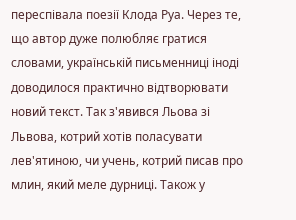переспівала поезії Клода Руа. Через те, що автор дуже полюбляє гратися словами, українській письменниці іноді доводилося практично відтворювати новий текст. Так з'явився Льова зі Львова, котрий хотів поласувати лев'ятиною, чи учень, котрий писав про млин, який меле дурниці. Також у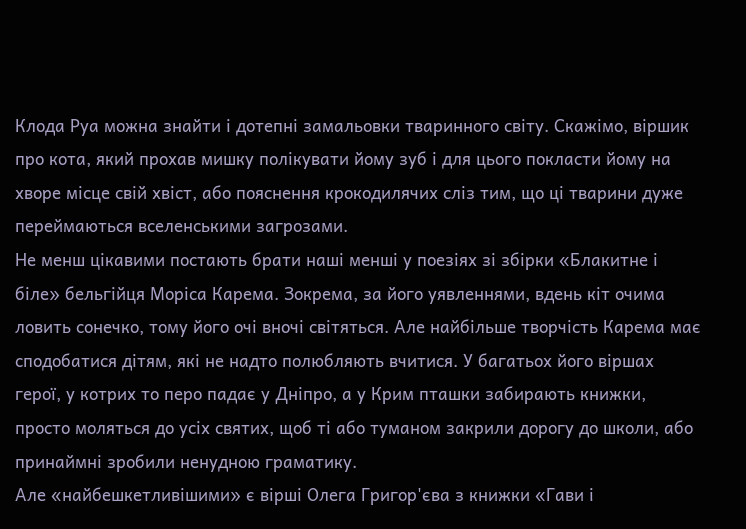Клода Руа можна знайти і дотепні замальовки тваринного світу. Скажімо, віршик про кота, який прохав мишку полікувати йому зуб і для цього покласти йому на хворе місце свій хвіст, або пояснення крокодилячих сліз тим, що ці тварини дуже переймаються вселенськими загрозами.
Не менш цікавими постають брати наші менші у поезіях зі збірки «Блакитне і біле» бельгійця Моріса Карема. Зокрема, за його уявленнями, вдень кіт очима ловить сонечко, тому його очі вночі світяться. Але найбільше творчість Карема має сподобатися дітям, які не надто полюбляють вчитися. У багатьох його віршах герої, у котрих то перо падає у Дніпро, а у Крим пташки забирають книжки, просто моляться до усіх святих, щоб ті або туманом закрили дорогу до школи, або принаймні зробили ненудною граматику.
Але «найбешкетливішими» є вірші Олега Григор'єва з книжки «Гави і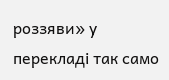роззяви» у перекладі так само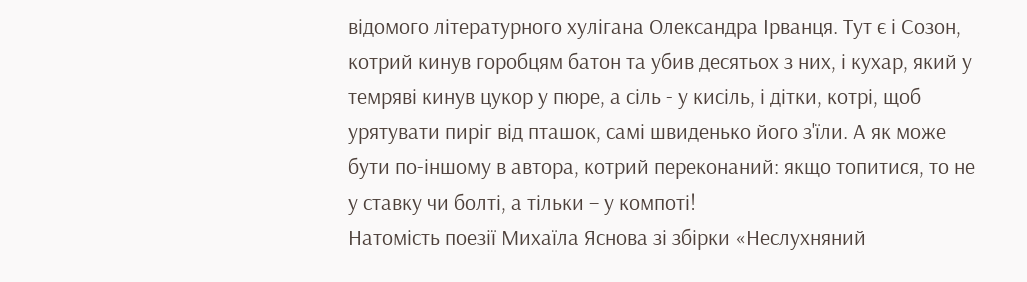відомого літературного хулігана Олександра Ірванця. Тут є і Созон, котрий кинув горобцям батон та убив десятьох з них, і кухар, який у темряві кинув цукор у пюре, а сіль - у кисіль, і дітки, котрі, щоб урятувати пиріг від пташок, самі швиденько його з'їли. А як може бути по-іншому в автора, котрий переконаний: якщо топитися, то не у ставку чи болті, а тільки – у компоті!
Натомість поезії Михаїла Яснова зі збірки «Неслухняний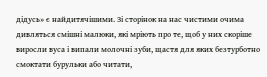дідусь» є найдитячішими. Зі сторінок на нас чистими очима дивляться смішні малюки, які мріють про те, щоб у них скоріше виросли вуса і випали молочні зуби, щастя для яких безтурботно смоктати бурульки або читати,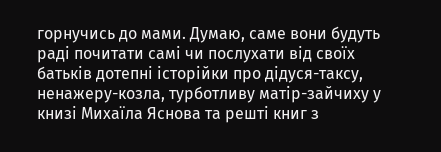горнучись до мами. Думаю, саме вони будуть раді почитати самі чи послухати від своїх батьків дотепні історійки про дідуся-таксу, ненажеру-козла, турботливу матір-зайчиху у книзі Михаїла Яснова та решті книг з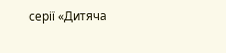серії «Дитяча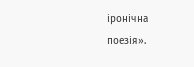іронічна поезія».